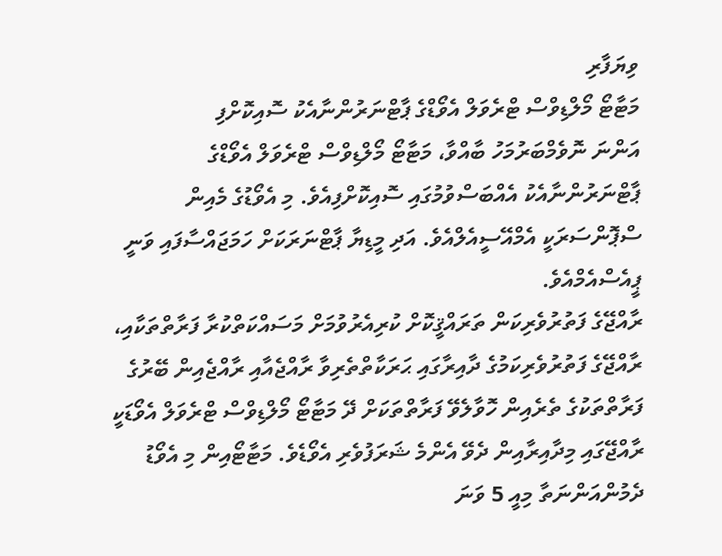ވިޔަފާރި
މަޓާޓޯ މޯލްޑިވްސް ޓްރެވަލް އެވޯޑްގެ ޕާޓްނަރުންނާއެކު ސޮއިކޮށްފި
އަންނަ ނޮވެމްބަރުމަހު ބާއްވާ، މަޓާޓޯ މޯލްޑިވްސް ޓްރެވަލް އެވޯޑްގެ ޕާޓްނަރުންނާއެކު އެއްބަސްވުމުގައި ސޮއިކޮށްފިއެވެ. މި އެވޯޑުގެ މެއިން ސްޕޮންސަރަކީ އެމްއޭސީއެލްއެވެ. އަދި މީޑިޔާ ޕާޓްނަރަކަށް ހަމަޖައްސާފައި ވަނީ ޕީއެސްއެމްއެވެ.
ރާއްޖޭގެ ފަތުރުވެރިކަން ތަރައްޤީކޮށް ކުރިއެރުވުމަށް މަސައްކަތްކުރާ ފަރާތްތަކާއި، ރާއްޖޭގެ ފަތުރުވެރިކަމުގެ ދާއިރާގައި ޙަރަކާތްތެރިވާ ރާއްޖެއާއި ރާއްޖެއިން ބޭރުގެ ފަރާތްތަކުގެ ތެރެއިން ހޮވާލެވޭ ފަރާތްތަކަށް ދޭ މަޓާޓޯ މޯލްޑިވްސް ޓްރެވަލް އެވޯޑަކީ ރާއްޖޭގައި މިދާއިރާއިން ދެވޭ އެންމެ ޝަރަފުވެރި އެވޯޑެވެ. މަޓާޓޯއިން މި އެވޯޑު ދެމުންއަންނަތާ މިއީ 5 ވަނަ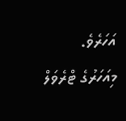އަހަރެވެ. މިއަހަރުގެ ޓްރެވަލް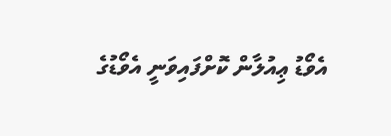އެވޯޑު ޢިއުލާން ކޮށްފައިވަނީ އެވޯޑުގެ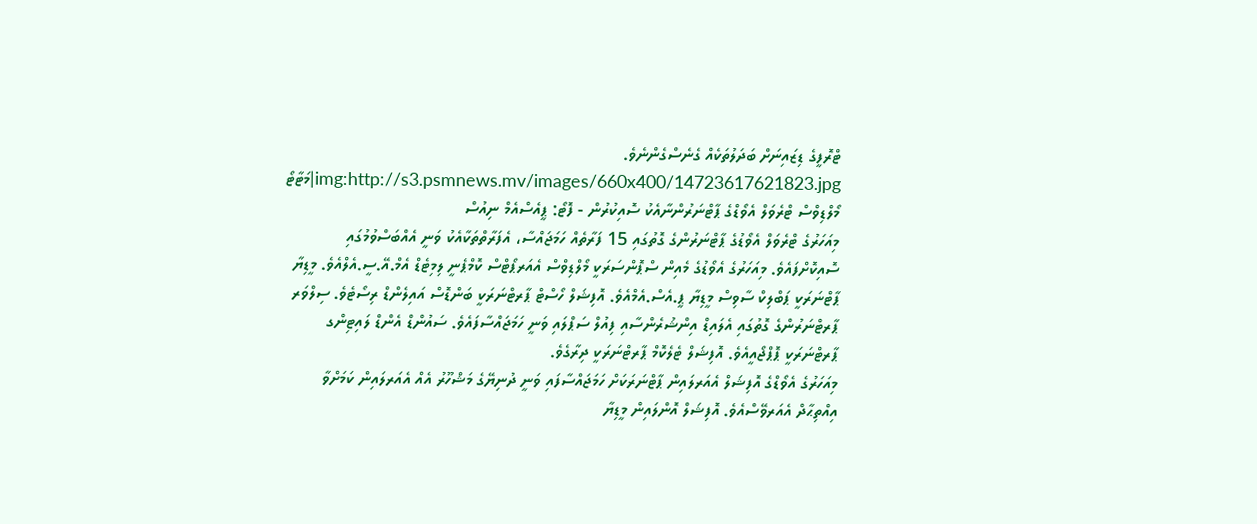ޓްރޮފީގެ ޑިޒައިނަށް ބަދަލުތަކެއް ގެނެސްގެންނެވެ. img:http://s3.psmnews.mv/images/660x400/14723617621823.jpg|މަޓާޓޯ މޯލްޑިވްސް ޓްރެވަލް އެވޯޑްގެ ޕާޓްނަރުންނާއެކު ސޮއިކުރުން - ފޮޓޯ: ޕީއެސްއެމް ނިއުސް
މިއަހަރުގެ ޓްރެވަލް އެވޯޑުގެ ޕާޓްނަރުންގެ ގޮތުގައި 15 ފަރާތެއް ހަމަޖައްސާ، އެފަރާތްތަކާއެކު ވަނީ އެއްބަސްވުމުގައި ސޮއިކޮށްފައެވެ. މިއަހަރުގެ އެވޯޑުގެ މެއިން ސްޕޮންސަރަކީ މޯލްޑިވްސް އެއަރޕޯޓްސް ކޮމްޕެނީ ލިމިޓެޑް އެމް.އޭ.ސީ.އެލްއެވެ. މީޑިޔާ ޕާޓްނަރަކީ ޕަބްލިކް ސާވިސް މީޑިޔާ ޕީ.އެސް.އެމްއެވެ. އޮފިޝަލް ހޯސްޓް ޕާރޓްނަރަކީ ބަންޑޮސް އައިލެންޑް ރިސޯޓެވެ. ސިލްވަރ ޕާރޓްނަރުންގެ ގޮތުގައި އެލައިޑް އިންޝުރެންސާއި ފިއުލް ސަޕްލައި ވަނީ ހަމަޖައްސާފައެވެ. ސައުންޑް އެންޑް ލައިޓިންގ ޕާރޓްނަރަކީ ޕޮޕްޖޯއީއެވެ. އޮފިޝަލް ޓެލެކޮމް ޕާރޓްނަރަކީ ދިރާގެވެ.
މިއަހަރުގެ އެވޯޑްގެ އޮފިޝަލް އެއަރލައިން ޕާޓްނަރަކަށް ހަމަޖައްސާފައި ވަނީ ދުނިޔޭގެ މަޝްހޫރު އެއް އެއަރލައިން ކަމަށްވާ އިއްތިޙާދް އެއަރވޭސްއެވެ. އޮފިޝަލް އޮންލައިން މީޑިޔާ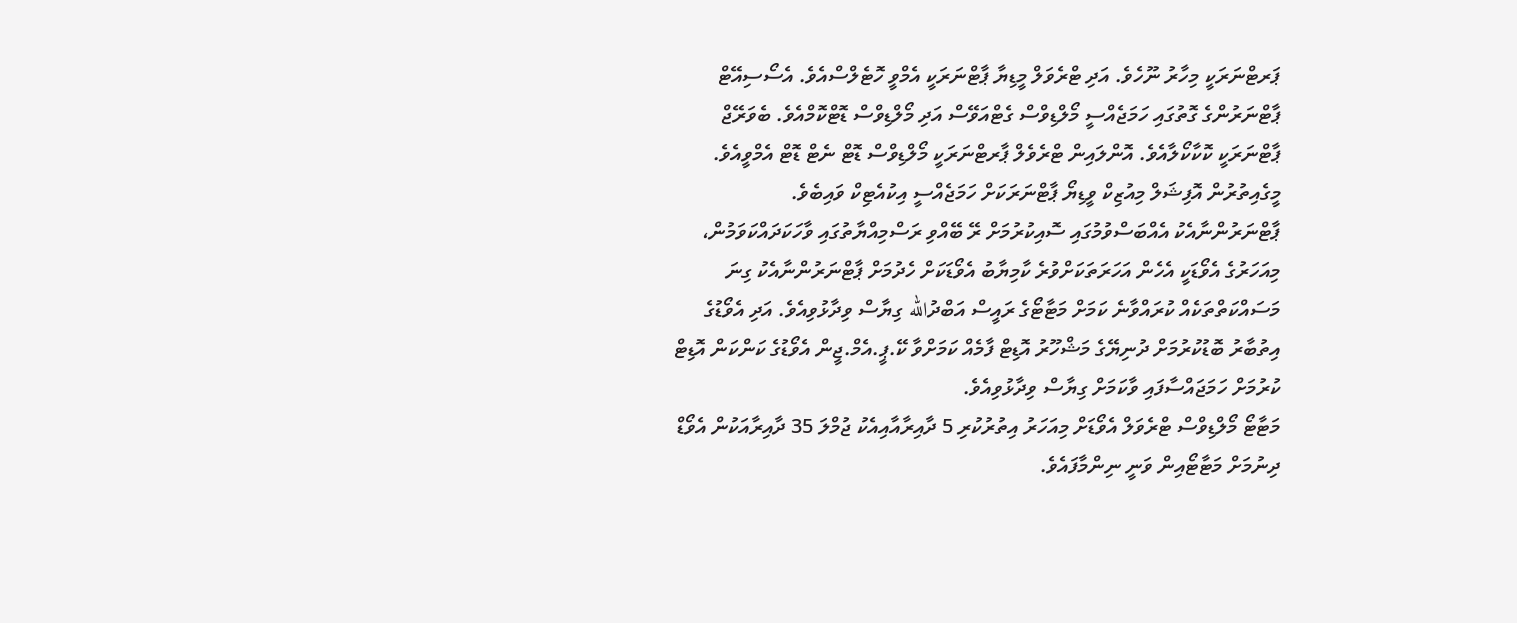ޕަރޓްނަރަކީ މިހާރު ނޫހެވެ. އަދި ޓްރެވަލް މީޑިޔާ ޕާޓްނަރަކީ އެމްވީ ހޮޓެލްސްއެވެ. އެސޯސިއޭޓް ޕާޓްނަރުންގެ ގޮތުގައި ހަމަޖެއްސީ މޯލްޑިވްސް ގެޓްއަވޭސް އަދި މޯލްޑިވްސް ޑޮޓްކޮމްއެވެ. ބެވަރޭޖް ޕާޓްނަރަކީ ކޮކާކޯލާއެވެ. އޮންލައިން ޓްރެވެލް ޕާރޓްނަރަކީ މޯލްޑިވްސް ޑޮޓް ނެޓް ޑޮޓް އެމްވީއެވެ. މީގެއިތުރުން އޮފިޝަލް މިއުޒިކް ވީޑިޔޯ ޕާޓްނަރަކަށް ހަމަޖެއްސީ އިކުއެޓިކް ވައިބެވެ.
ޕާޓްނަރުންނާއެކު އެއްބަސްވުމުގައި ސޮއިކުރުމަށް ރޭ ބޭއްވި ރަސްމިއްޔާތުގައި ވާހަކަދައްކަވަމުން، މިއަހަރުގެ އެވޯޑަކީ އެހެން އަހަރަތަކަށްވުރެ ކާމިޔާބު އެވޯޑަކަށް ހެދުމަށް ޕާޓްނަރުންނާއެކު ގިނަ މަސައްކަތްތަކެއް ކުރައްވާނެ ކަމަށް މަޓާޓޯގެ ރައީސް އަބްދުالله ގިޔާސް ވިދާޅުވިއެވެ. އަދި އެވޯޑުގެ އިތުބާރު ބޮޑުކުރުމަށް ދުނިޔޭގެ މަޝްހޫރު އޮޑިޓް ފާމެއް ކަމަށްވާ ކޭ.ޕީ.އެމް.ޖީން އެވޯޑުގެ ކަންކަން އޮޑިޓް ކުރުމަށް ހަމަޖައްސާފައި ވާކަމަށް ގިޔާސް ވިދާޅުވިއެވެ.
މަޓާޓޯ މޯލްޑިވްސް ޓްރެވަލް އެވޯޑަށް މިއަހަރު އިތުރުކުރި 5 ދާއިރާއާއިއެކު ޖުމްލަ 35 ދާއިރާއަކުން އެވޯޑް ދިނުމަށް މަޓާޓޯއިން ވަނީ ނިންމާފައެވެ.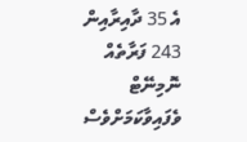އެ 35 ދާއިރާއިން 243 ފަރާތެއް ނޮމިނޭޓް ވެފައިވާކަމަށްވެސް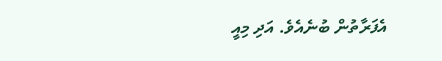އެފަރާތުން ބުނެއެވެ. އަދި މިއީ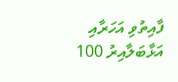ފާއިތުވި އަހަރާއި އަޅާބަލާއިރު 100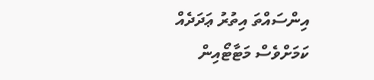އިންސައްތަ އިތުރު ޢަދަދެއް ކަމަށްވެސް މަޓާޓޯއިން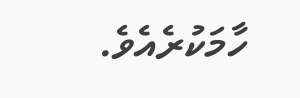ހާމަކުރެއެވެ.